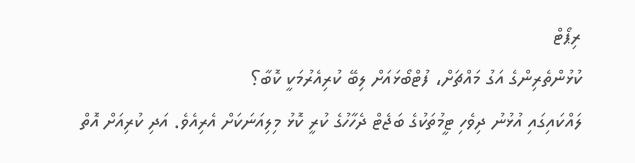ރިޕޯޓް
ކުޅުންތެރިންގެ އަގު މައްޗަށް، ފުޓްބޯޅައަށް ލިބޭ ކުރިއެރުމަކީ ކޮބާ؟
ލައްކައިގައި އުޅުނު ދިވެހި ޓީމުތަކުގެ ބަޖެޓް ދެހާހުގެ ކުރީ ކޮޅު މިލިއަނަކަށް އެރިއެވެ. އަދި ކުރިއަށް އޮތް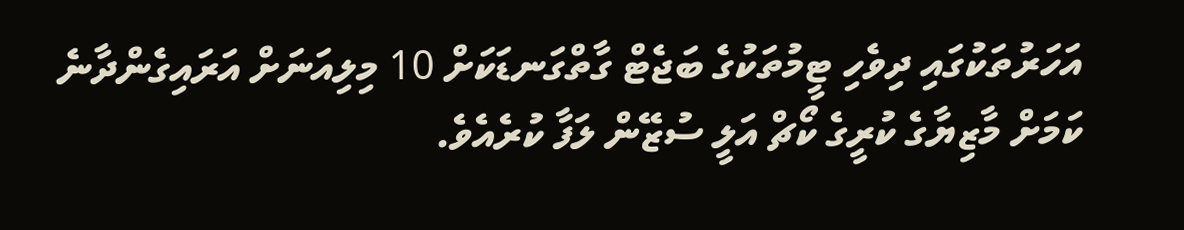އަހަރުތަކުގައި ދިވެހި ޓީމުތަކުގެ ބަޖެޓް ގާތްގަނޑަކަށް 10 މިލިއަނަށް އަރައިގެންދާނެ ކަމަށް މާޒިޔާގެ ކުރީގެ ކޯޗް އަލީ ސުޒޭން ލަފާ ކުރެއެވެ.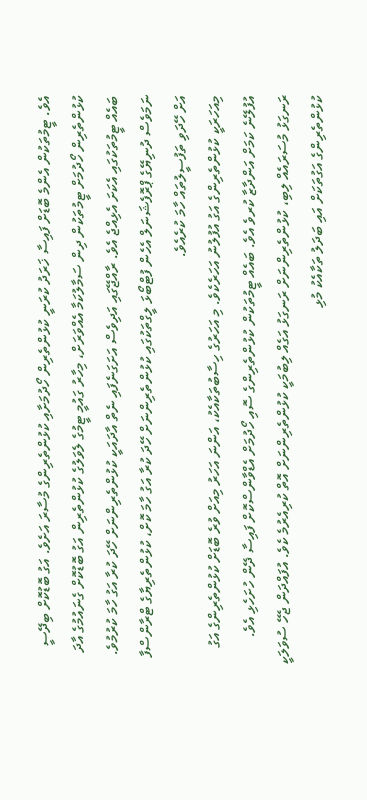އެވެ. ޓީމުތަކުން އެންމެ ބޮޑަށް ފައިސާ ޚަރަދު ކުރަނީ ކުޅުންތެރިން ހޯދުމަށާއި ކުޅުންތެރިންގެ މުސާރަ އަށެވެ. އަގު ބޮޑުކޮށް ބިދޭސީ ކުޅުންތެރިން ހޯދުމަށް ޓީމުތަކުން ދިން ސަމާލުކަމާ އެއްވަރަށް، މިހާރު ގައުމީ ޓީމުގެ ލެވަލުގެ ކުޅުންތެރިން އަގު ބޮޑުކޮށް ގެނައުމުގެ އާދަ ބައެއް ޓީމުތަކުގައި އެކަށަ އެޅިއްޖެ އެވެ. ރާއްޖޭގައި އަދިވެސް އަށަގަނެފައި ނެތް އާދައަކީ ކުޅުންތެރިންނަށް ހޭދަ ކުރާ އަގު ހާމަ ކުރުމުވެ. ނަމަވެސް ދުނިޔޭގެ ޕްރޮފެޝަނަލް އެހެން ފުޓްބޯޅަ ލީގްތަކުގައި ކުޅުންތެރިންނަށް ހޭދަ ކުރާ އަގު ހާމަ ކޮށް، ކުޅުންތެރިޔާގެ ޓްރާންސްފާ އަށް ހޭދަވި ތަފުސީލުތައް ހާމަ ކުރެއެވެ.
މިއަހަރަކީ ކުޅުންތެރިންގެ އަގު އުފުލުނު އަހަރެކެވެ. މި އަހަރުގެ ހިސާބުތަކާއެކު، އަންނަ އަހަރު މިއަށް ވުރެ ބޮޑަށް ކުޅުންތެރިންގެ އަގު އުފުލޭނެ ކަމަށް އަންދާޒާ ކުރވެ އެވެ. ބައެއް ޓީމުތަކުން ކުޅުންތެރިންގެ ސޮއި ހޯދުމަށް އެޑްވާންސްކޮށް ފައިސާ ދޭން ހުށަހެޅި އެވެ. ރަނގަޅު މުސަރައެއް ލިބި، ކުޅުންތެރިންނަށް ރަނގަޅު އަގެއް ލިބުމަކީ ކުޅުންތެރިންނަށް އޮތް ކުރިއެރުމެ ކެވެ. އުފައްދަން ޖެހޭ ސުވަލަކީ ކުޅުންތެރިންގެ އަގުތަކަށް އައި ބަދަލު ތަކާއެކު މުޅި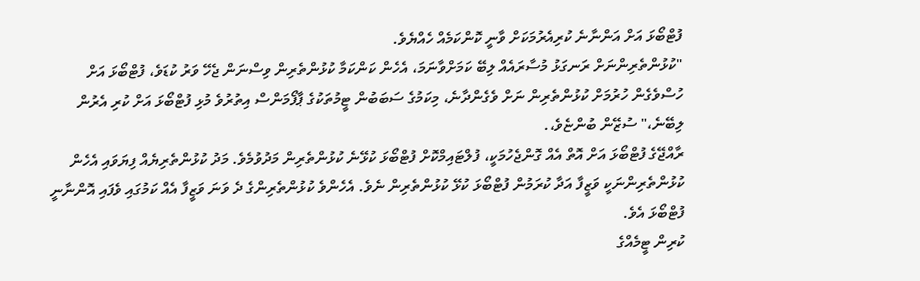ފުޓްބޯޅަ އަށް އަންނާނެ ކުރިއެރުމަކަށް ވާނީ ކޮންކަމެއް ހެއްޔެވެ.
"ކުޅުންތެރިންނަށް ރަނގަޅު މުސާރައެއް ލިބޭ ކަމަށްވާނަމަ، އެހެން ކަންކަމާ ކުޅުންތެރިން ވިސްނަން ޖެހޭ ވަރު ކުޑަވެ، ފުޓްބޯޅަ އަށް ހުސްވެގެން ހުރުމަށް ކުޅުންތެރިން ނަށް ވެގެންދާނެ، މިކަމުގެ ސަބަބުން ޓީމުތަކުގެ ޕާފޯމަންސް އިތުރުވެ މުޅި ފުޓްބޯޅަ އަށް ކުރި އެރުން ލިބޭނެ،" ސުޒޭން ބުންޏެވެ،.
ރާއްޖޭގެ ފުޓްބޯޅަ އަށް އޮތް އެއް ގޮންޖެހުމަކީ، ފުލްޓައިމްކޮށް ފުޓްބޯޅަ ކުޅޭނެ ކުޅުންތެރިން މަދުވުމެވެ. މަދު ކުޅުންތެރިޔެއް ފިޔަވައި އެހެން ކުޅުންތެރިންނަކީ ވަޒީފާ އަދާ ކުރަމުން ފުޓްބޯޅަ ކުޅޭ ކުޅުންތެރިން ނެވެ. އެހެންވެ ކުޅުންތެރިންގެ ދެ ވަނަ ވަޒީފާ އެއް ކަމުގައި ވެފައި އޮންނާނީ ފުޓްބޯޅަ އެވެ.
ކުރިން ޓީމެއްގެ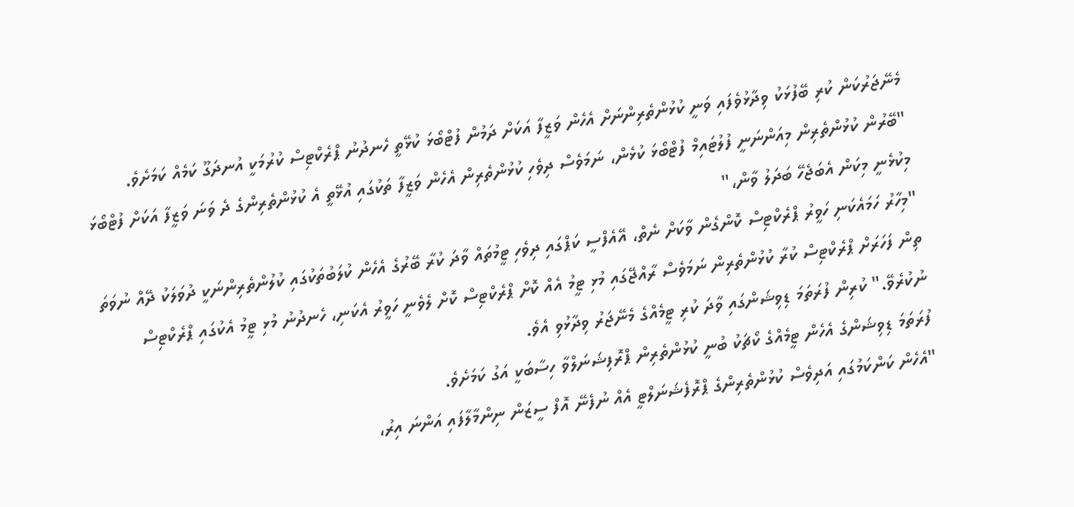މެނޭޖަރުކަން ކުރި ބޭފުޅަކު ވިދާޅުވެފައި ވަނީ ކުޅުންތެރިންނަށް އެހެން ވަޒީފާ އަކަށް ދަމުން ފުޓްބޯޅަ ކުޅޭތީ ހެނދުނު ޕްރެކްޓިސް ކުރުމަކީ އުނދަގޫ ކަމެއް ކަމަށެވެ.
"ބޭރުން ކުޅުންތެރިން މިއަންނަނީ ފުލުޓައިމް ފުޓްބޯޅަ ކުޅެން، ނަމަވެސް ދިވެހި ކުޅުންތެރިން އެހެން ވަޒީފާ ތަކުގައި އުޅޭތީ އެ ކުޅުންތެރިންގެ ދެ ވަނަ ވަޒީފާ އަކަށް ފުޓްބޯޅަ މިކުޅެނީ މިކަން އެބަޖެހޭ ބަދަލު ވާން،"
"މިހާރު ހަމައެކަނި ހަވީރު ޕްރެކްޓިސް ކޮންގެން ވާކަށް ނެތް، އޭއެފްސީ ކަޕްގައި ދިވެހި ޓީމުތައް ވާދަ ކުރާ ބޭރުގެ އެހެން ކުލަބުތަކުގައި ކުލުންތެރިންނަކީ ދުވަލަކު ދޭއް ނުވަތަ ތިން ފަހަރަށް ޕްރެކްޓިސް ކުރާ ކުޅުންތެރިން ނަމަވެސް ރާއްޖޭގައި މުޅި ޓީމު އެއް ކޮށް ޕްރެކްޓިސް ކޮށް ލެވެނީ ހަވީރު އެކަނި، ހެނދުނު މުޅި ޓީމު އެކުގައި ޕްރެކްޓިސް ނުކުރެވޭ." ކުރިން ފުރަތަމަ ޑިވިޝަންގައި ވާދަ ކުރި ޓީމެއްގެ މެނޭޖަރު ވިދާޅުވި އެވެ.
ފުރަތަމަ ޑިވިޝަންގެ އެހެން ޓީމެއްގެ ކޯޗަކު ބުނީ ކުޅުންތެރިން ޕްރޮފިޝަނަލްވާ ހިސާބަކީ އަގު ކަމަށެވެ.
"އެހެން ކަންކަމުގައި އަދިވެސް ކުޅުންތެރިންގެ ޕްރޮފެޝަނަލްޓީ އެއް ނުފެނޭ އޮފް ސީޒަން ނިންމާލާފައި އަންނަ އިރު،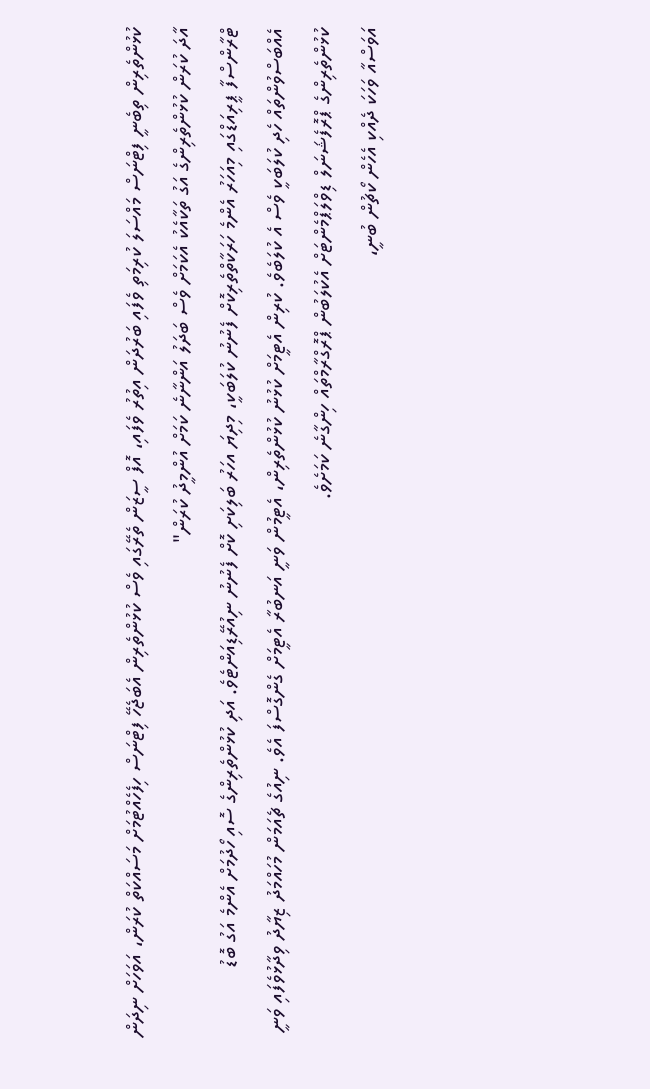ކުޅުންތެރިން ތިބެނީ ފިޓްނަސް މައްސަލަ ކުރިމަތި ވެފައި ބަރުދަން އިތުރު ވެފައި، އޮފް ސީޒަން ތެރޭގައި ވެސް ކުޅުންތެރިން އެބަޖެހޭ ފިޓްނަސް ހިފެހެއްޓުމަށް މަސައްކަތް ކުރަން، އަވަހަށް ނިދަން އާދަ ކުރަން ކުޅުންތެރިންގެ އަގު ތަކާއެކު އެކަމަށް ވެސް ބަދަލު އަންނާނެ ކަމަށް އުންމީދު ކުރަން"
ޓްރާންސްފާ ޕީރިއަޑްގައި މިއަހަރު އެންމެ ހަރަކާތްތެރިކޮށް ފެނުނު ކުލަބަކީ، މިދިޔަ އހަރު ބަލިކަށި ކޮށް ފެނުނު ނިއުރޭޑިއަންޓެވެ. އަދި ކުޅުންތެރިންގެ ސޮއި ހޯދުމަށް އެންމެ އަގު ބޮޑު އެއްބަސްވުންތައް ހެދި ކުލަބަކީ ވެސް އެ ކުލަބެވެ. ކުރިން އެޓީމަށް ކުޅުނު ކުޅުންތެރިން، އެޓީމުން ވަނީ އަނބުރާ އެޓީމަށް ގެންގޮސްފަ އެވެ. ނިއުގެ ޗެއަމަން މުހައްމަދު ޒިޔާދު ވިދާޅުވެފައި ވަނީ ކުޅުންތެރިންގެ ޕްރޮފެޝަނަލް ޑިވްލަޕްމެންޓަށް އެކުލަބުން ޕްރޮގްރާމްތައް ހިންގާނެ ކަމަށެވެ.
އަވަސްއާ ވަހަކަ ދެއްކި އެހެން ކޯޗުން ބުނީ،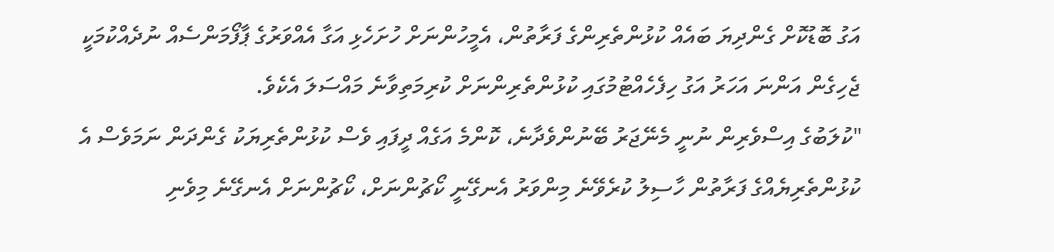އަގު ބޮޑުކޮށް ގެންދިޔަ ބައެއް ކުޅުންތެރިންގެ ފަރާތުން، އެމީހުންނަށް ހުށަހެޅި އަގާ އެއްވަރުގެ ޕާފޯމަންސެއް ނުދެއްކުމަކީ ޖެހިގެން އަންނަ އަހަރު އަގު ހިފެހެއްޓުމުގައި ކުޅުންތެރިންނަށް ކުރިމަތިވާނެ މައްސަލަ އެކެވެ.
"ކުލަބުގެ އިސްވެރިން ނުނީ މެނޭޖަރު ބޭނުންވެދާނެ، ކޮންމެ އަގެއް ދީފައި ވެސް ކުޅުންތެރިޔަކު ގެންދަން ނަމަވެސް އެ ކުޅުންތެރިޔެއްގެ ފަރާތުން ހާސިލު ކުރެވޭނެ މިންވަރު އެނގޭނީ ކޯޗުންނަށް، ކޯޗުންނަށް އެނގޭނެ މިވެނި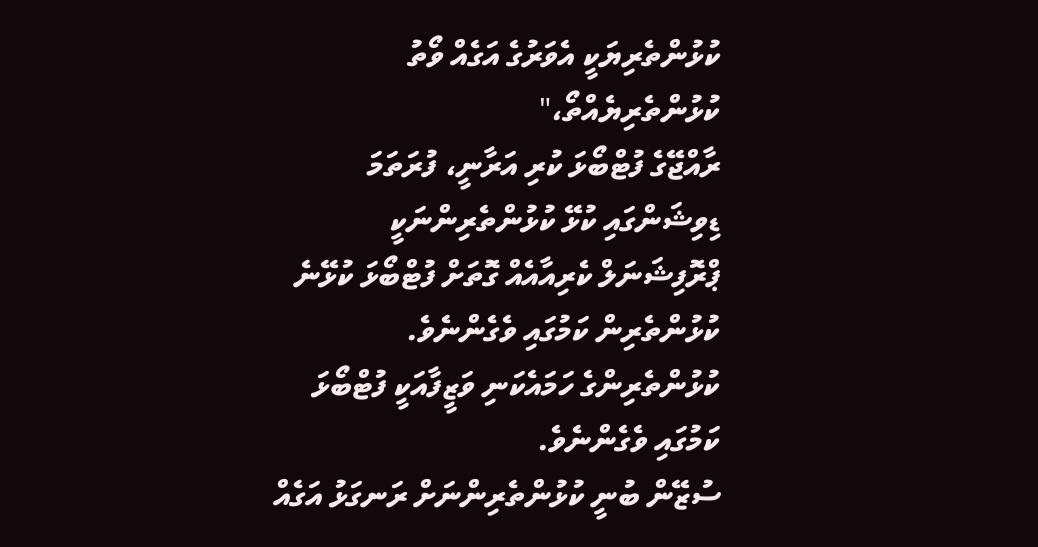ކުޅުންތެރިޔަކީ އެވަރުގެ އަގެއް ވޯތު ކުޅުންތެރިޔެއްތޯ،"
ރާއްޖޭގެ ފުޓްބޯޅަ ކުރި އަރާނީ، ފުރަތަމަ ޑިވިޝަންގައި ކުޅޭ ކުޅުންތެރިންނަކީ ޕްރޮފިޝަނަލް ކެރިއާއެއް ގޮތަށް ފުޓްބޯޅަ ކުޅޭނެ ކުޅުންތެރިން ކަމުގައި ވެގެންނެވެ. ކުޅުންތެރިންގެ ހަމައެކަނި ވަޒީފާއަކީ ފުޓްބޯޅަ ކަމުގައި ވެގެންނެވެ.
ސުޒޭން ބުނީ ކުޅުންތެރިންނަށް ރަނގަޅު އަގެއް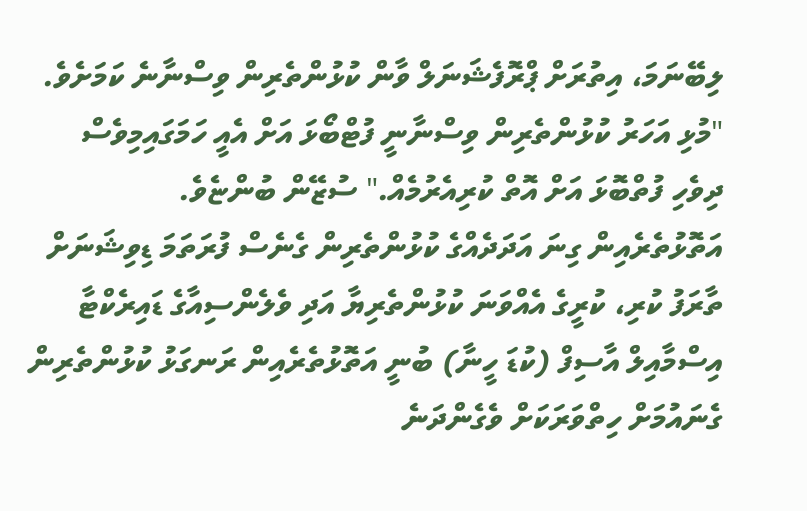ލިބޭނަމަ، އިތުރަށް ޕްރޮފެޝަނަލް ވާން ކުޅުންތެރިން ވިސްނާނެ ކަމަށެވެ.
"މުޅި އަހަރު ކުޅުންތެރިން ވިސްނާނީ ފުޓްބޯޅަ އަށް އެއީ ހަމަގައިމިވެސް ދިވެހި ފުތްބޮޅަ އަށް އޮތް ކުރިއެރުމެއް." ސުޒޭން ބުންޏެވެ.
އަތޮޅުތެރެއިން ގިނަ އަދަދެއްގެ ކުޅުންތެރިން ގެނެސް ފުރަތަމަ ޑިވިޝަނަށް ތާރަފު ކުރި، ކުރީގެ އެއްވަނަ ކުޅުންތެރިޔާ އަދި ވެލެންސިއާގެ ޑައިރެކްޓާ އިސްމާއިލް އާސިފް (ކުޑަ ހީނާ) ބުނީ އަތޮޅުތެރެއިން ރަނގަޅު ކުޅުންތެރިން ގެނައުމަށް ހިތްވަރަކަށް ވެގެންދަނެ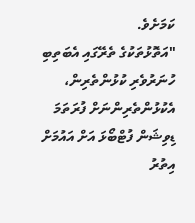ކަމަށެވެ.
"އަތޮޅުތަކުގެ ތެރޭގައި އެބަތިބި ހުނަރުވެރި ކުޅުންތެރިން، އެކުޅުންތެރިންނަށް ފުރަތަމަ ޑިވިޝަން ފުޓްބޯޅަ އަށް އައުމަށް އިތުރު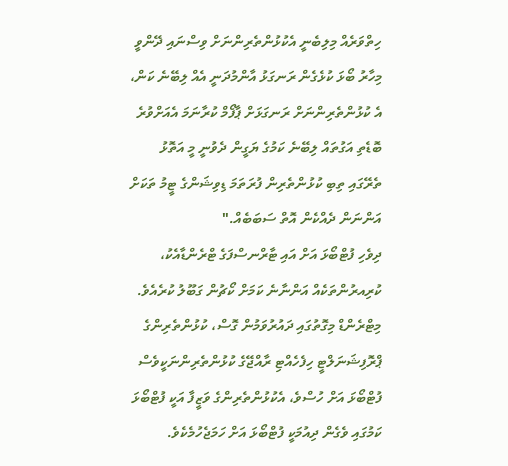ހިތްވަރެއް މިލިބެނީ އެކުޅުންތެރިންނަށް ވިސްނައި ދޭންވީ މިހާރު ބޯޅަ ކުޅެގެން ރަނގަޅު އާންމުދަނީ އެއް ލިބޭނެ ކަން، އެ ކުޅުންތެރިންނަށް ރަނގަޅަށް ޕާފޯމް ކުރާނަމަ އެއަށްވުރެ ބޮޑެތި އަގުތައް ލިބޭނެ ކަމުގެ ޔަގީން ދެވުނީ މީ އަތޮޅު ތެރޭގައި ތިބި ކުޅުންތެރިން ފުރަތަމަ ޑިވިޝަންގެ ޓީމު ތަކަށް އަންނަން ދެއްކެން އޮތް ސަބަބެއް."
ދިވެހި ފުޓްބޯޅަ އަށް އައި ޓާރްނސްފަގެ ޓްރެންޑާއެކު، ކުރިއރުންތަކެއް އަންނާނެ ކަމަށް ކޯޗުން ގަބޫލު ކުރެއެވެ. މިޓްރެންޑް މިގޮތުގައި ދައުރުވަމުން ގޮސް، ކުޅުންތެރިންގެ ޕްރޮފިޝަނަލްޓީ ހިފެހެއްޓި ރާއްޖޭގެ ކުޅުންތެރިންނަކީވެސް ފުޓްބޯޅަ އަށް ހުސްވެ، އެކުޅުންތެރިންގެ ވަޒީފާ އަކީ ފުޓްބޯޅަ ކަމުގައި ވެގެން ދިއުމަކީ ފުޓްބޯޅަ އަށް ހަމަޖެހުމެކެވެ.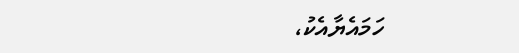ހަމައެޔާއެކު،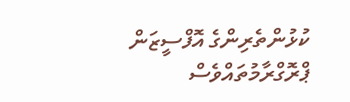ކުޅުންތެރިންގެ އޮފްސީޒަން ޕްރޮގްރާމުތައްވެސް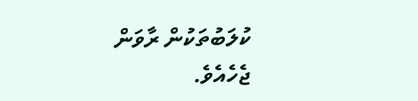ކުލަބުތަކުން ރާވަން ޖެހެއެވެ.